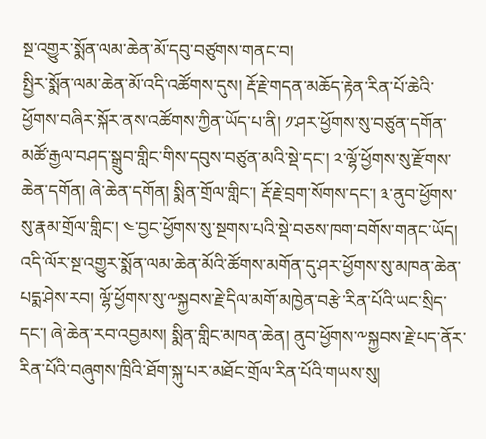སྔ་འགྱུར་སྨོན་ལམ་ཆེན་མོ་དབུ་བཙུགས་གནང་བ།
སྤྱིར་སྨོན་ལམ་ཆེན་མོ་འདི་འཚོགས་དུས། རྡོ་རྗེ་གདན་མཆོད་རྟེན་རིན་པོ་ཆེའི་ཕྱོགས་བཞིར་སྐོར་ནས་འཚོགས་ཀྱིན་ཡོད་པ་ནི། ༡་ཤར་ཕྱོགས་སུ་བཙུན་དགོན་མཚོ་རྒྱལ་བཤད་སྒྲུབ་གླིང་གིས་དབུས་བཙུན་མའི་སྡེ་དང་། ༢་ལྷོ་ཕྱོགས་སུ་རྫོགས་ཆེན་དགོན། ཞེ་ཆེན་དགོན། སྨིན་གྲོལ་གླིང་། རྡོ་རྗེ་བྲག་སོགས་དང་། ༣་ནུབ་ཕྱོགས་སུ་རྣམ་གྲོལ་གླིང་། ༤་བྱང་ཕྱོགས་སུ་སྔགས་པའི་སྡེ་བཅས་ཁག་བགོས་གནང་ཡོད།
འདི་ལོར་སྔ་འགྱུར་སྨོན་ལམ་ཆེན་མོའི་ཚོགས་མགོན་དུ་ཤར་ཕྱོགས་སུ་མཁན་ཆེན་པདྨ་ཤེས་རབ། ལྷོ་ཕྱོགས་སུ་༸སྐྱབས་རྗེ་དིལ་མགོ་མཁྱེན་བརྩེ་རིན་པོའི་ཡང་སྲིད་དང་། ཞེ་ཆེན་རབ་འབྱམས། སྨིན་གླིང་མཁན་ཆེན། ནུབ་ཕྱོགས་༸སྐྱབས་རྗེ་པད་ནོར་རིན་པོའི་བཞུགས་ཁྲིའི་ཐོག་སྐུ་པར་མཐོང་གྲོལ་རིན་པོའི་གཡས་སུ།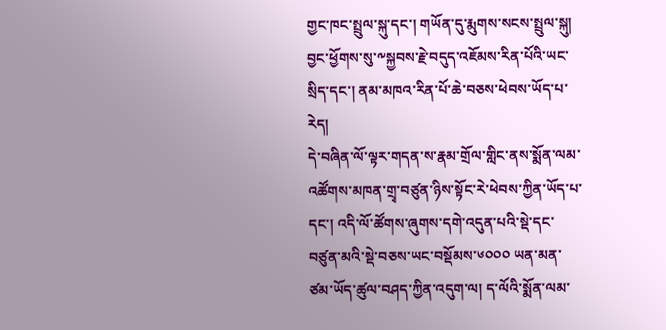གྱང་ཁང་སྤྲུལ་སྐུ་དང་། གཡོན་དུ་རྨུགས་སངས་སྤྲུལ་སྐུ། བྱང་ཕྱོགས་སུ་༸སྐྱབས་རྗེ་བདུད་འཇོམས་རིན་པོའི་ཡང་སྲིད་དང་། ནམ་མཁའ་རིན་པོ་ཆེ་བཅས་ཕེབས་ཡོད་པ་རེད།
དེ་བཞིན་ལོ་ལྟར་གདན་ས་རྣམ་གྲོལ་གླིང་ནས་སྨོན་ལམ་འཚོགས་མཁན་གྲྭ་བཙུན་ཉིས་སྟོང་རེ་ཕེབས་ཀྱིན་ཡོད་པ་དང་། འདི་ལོ་ཚོགས་ཞུགས་དགེ་འདུན་པའི་སྡེ་དང་བཙུན་མའི་སྡེ་བཅས་ཡང་བསྡོམས་༦༠༠༠ ཡན་མན་ཙམ་ཡོད་ཚུལ་བཤད་ཀྱིན་འདུག་ལ། ད་ལོའི་སྨོན་ལམ་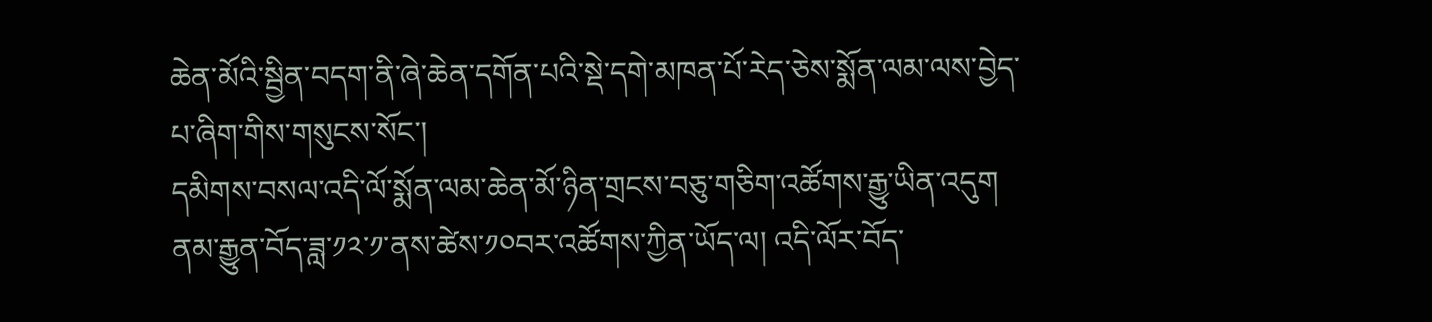ཆེན་མོའི་སྦྱིན་བདག་ནི་ཞེ་ཆེན་དགོན་པའི་སྡེ་དགེ་མཁན་པོ་རེད་ཅེས་སྨོན་ལམ་ལས་བྱེད་པ་ཞིག་གིས་གསུངས་སོང་།
དམིགས་བསལ་འདི་ལོ་སྨོན་ལམ་ཆེན་མོ་ཉིན་གྲངས་བཅུ་གཅིག་འཚོགས་རྒྱུ་ཡིན་འདུག ནམ་རྒྱུན་བོད་ཟླ་༡༢་༡་ནས་ཚེས་༡༠བར་འཚོགས་ཀྱིན་ཡོད་ལ། འདི་ལོར་བོད་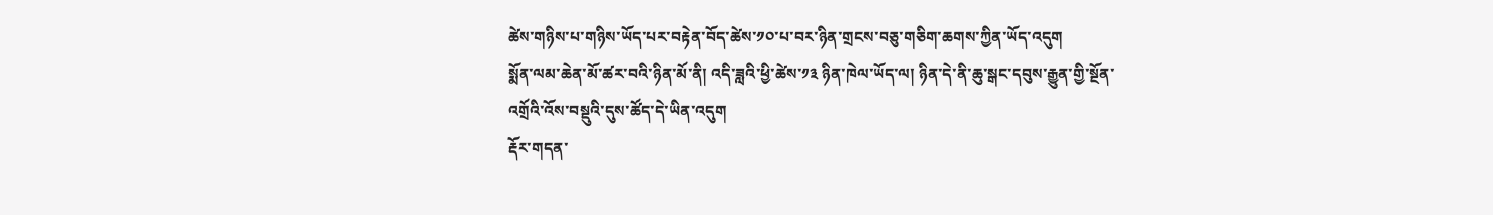ཚེས་གཉིས་པ་གཉིས་ཡོད་པར་བརྟེན་བོད་ཚེས་༡༠་པ་བར་ཉིན་གྲངས་བཅུ་གཅིག་ཆགས་ཀྱིན་ཡོད་འདུག
སྨོན་ལམ་ཆེན་མོ་ཚར་བའི་ཉིན་མོ་ནི། འདི་ཟླའི་ཕྱི་ཚེས་༡༣ ཉིན་ཁེལ་ཡོད་ལ། ཉིན་དེ་ནི་ཆུ་སྒང་དབུས་རྒྱུན་གྱི་སྔོན་འགྲོའི་འོས་བསྡུའི་དུས་ཚོད་དེ་ཡིན་འདུག
རྡོར་གདན་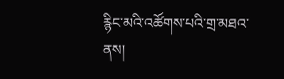རྙིང་མའི་འཚོགས་པའི་གྲ་མཐའ་ནས།